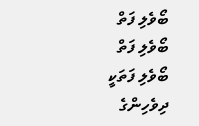ބޯވެލި ފަތް
ބޯވެލި ފަތް
ބޯވެލި ފަތަކީ ދިވެހިންގެ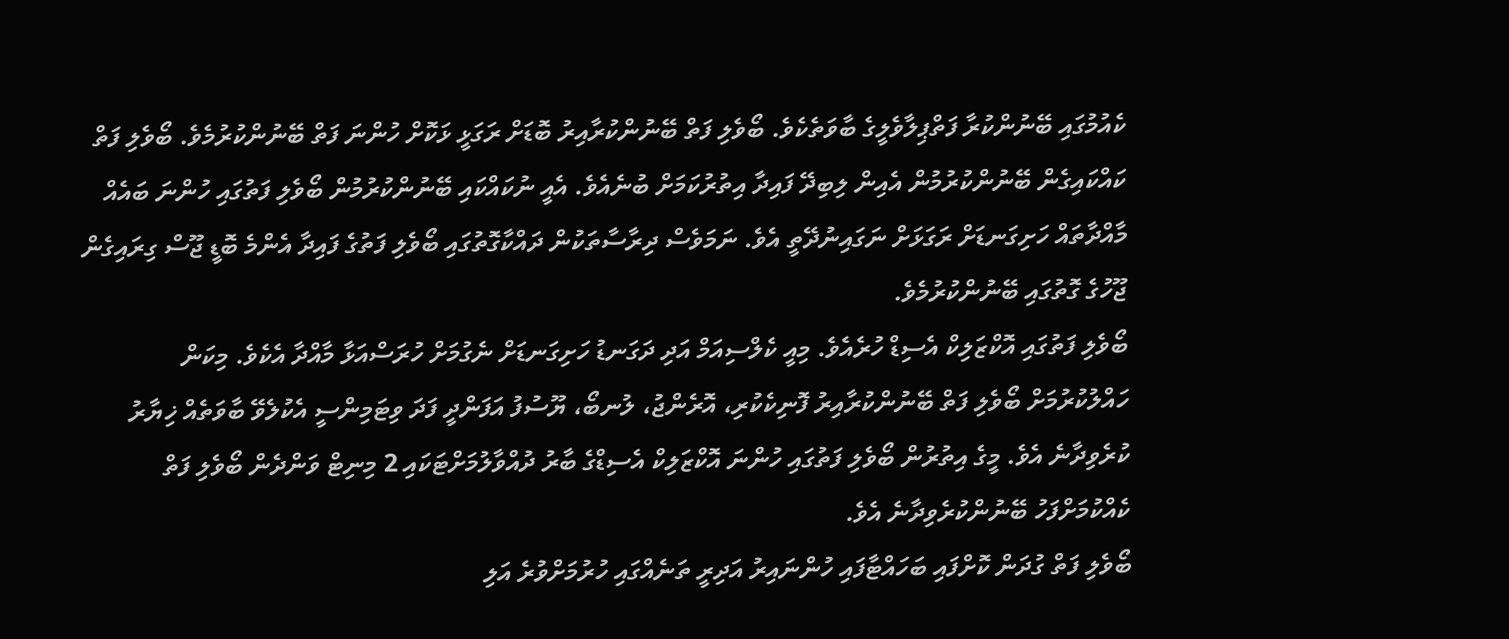ކެއުމުގައި ބޭނުންކުރާ ފަތްޕިލާވެލީގެ ބާވަތެކެވެ. ބޯވެލި ފަތް ބޭނުންކުރާއިރު ބޮޑަށް ރަގަޅީ ޅަކޮށް ހުންނަ ފަތް ބޭނުންކުރުމެވެ. ބޯވެލި ފަތް ކައްކައިގެން ބޭނުންކުރުމުން އެއިން ލިބިދޭ ފައިދާ އިތުރުކަމަށް ބުނެއެވެ. އެއީ ނުކައްކައި ބޭނުންކުރުމުން ބޯވެލި ފަތުގައި ހުންނަ ބައެއް މާއްދާތައް ހަށިގަނޑަށް ރަގަޅަށް ނަގައިނުދޭތީ އެވެ. ނަމަވެސް ދިރާސާތަކުން ދައްކާގޮތުގައި ބޯވެލި ފަތުގެ ފައިދާ އެންމެ ބޮޑީ ޖޫސް ގިރައިގެން ޖޫހުގެ ގޮތުގައި ބޭނުންކުރުމެވެ.
ބޯވެލި ފަތުގައި އޮކްޒަލިކް އެސިޑް ހުރެއެވެ. މިއީ ކެލްސިއަމް އަދި ދަގަނޑު ހަށިގަނޑަށް ނެގުމަށް ހުރަސްއަޅާ މާއްދާ އެކެވެ. މިކަން ހައްލުކުރުމަށް ބޯވެލި ފަތް ބޭނުންކުރާއިރު ފޮނިކެކުރި، އޮރެންޖު، ލުނބޯ، ޔޫސުފު އަފަންދީ ފަދަ ވިޓަމިންސީ އެކުލެވޭ ބާވަތެއް ޚިޔާރު ކުރެވިދާނެ އެވެ. މީގެ އިތުރުން ބޯވެލި ފަތުގައި ހުންނަ އޮކްޒަލިކް އެސިޑްގެ ބާރު ދުއްވާލުމަށްޓަކައި 2 މިނިޓް ވަންދެން ބޯވެލި ފަތް ކެއްކުމަށްފަހު ބޭނުންކުރެވިދާނެ އެވެ.
ބޯވެލި ފަތް ގުދަން ކޮށްފައި ބަހައްޓާފައި ހުންނައިރު އަދިރީ ތަނެއްގައި ހުރުމަށްވުރެ އަލި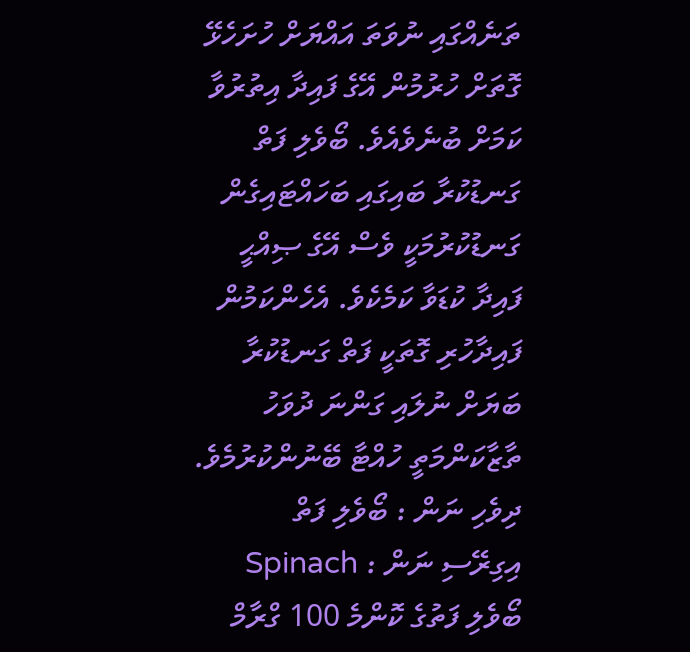ތަނެއްގައި ނުވަތަ އައްޔަށް ހުށަހެޅޭ ގޮތަށް ހުރުމުން އޭގެ ފައިދާ އިތުރުވާ ކަމަށް ބުނެވެއެވެ. ބޯވެލި ފަތް ގަނޑުކުރާ ބައިގައި ބަހައްޓައިގެން ގަނޑުކުރުމަކީ ވެސް އޭގެ ޞިއްޙީ ފައިދާ ކުޑަވާ ކަމެކެވެ. އެހެންކަމުން ފައިދާހުރި ގޮތަކީ ފަތް ގަނޑުކުރާ ބަޔަށް ނުލައި ގަންނަ ދުވަހު ތާޒާކަންމަތީ ހުއްޓާ ބޭނުންކުރުމެވެ.
ދިވެހި ނަން : ބޯވެލި ފަތް
އިގިރޭސި ނަން : Spinach
ބޯވެލި ފަތުގެ ކޮންމެ 100 ގްރާމް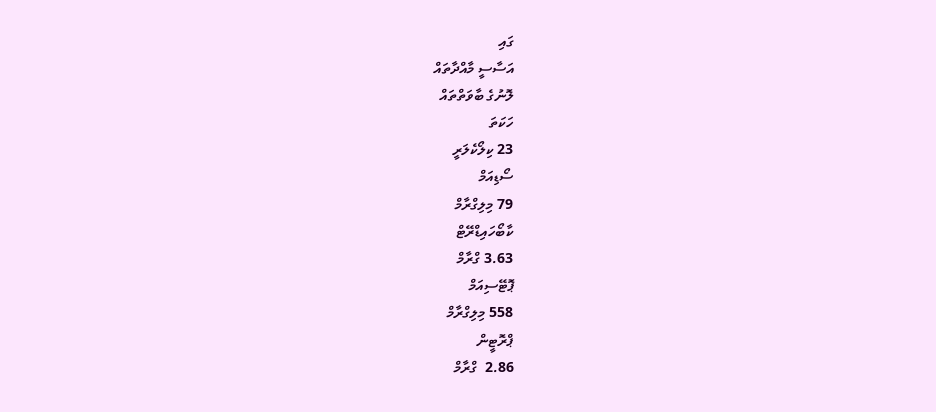ގައި
އަސާސީ މާއްދާތައް
ލޮނުގެ ބާވަތްތައް
ހަކަތަ
23 ކިލޯކެލަރީ
ސޯޑިއަމް
79 މިލިގްރާމް
ކާބޯހައިޑްރޭޓް
3.63 ގްރާމް
ޕޮޓޭސިއަމް
558 މިލިގްރާމް
ޕްރޮޓީން
2.86  ގްރާމް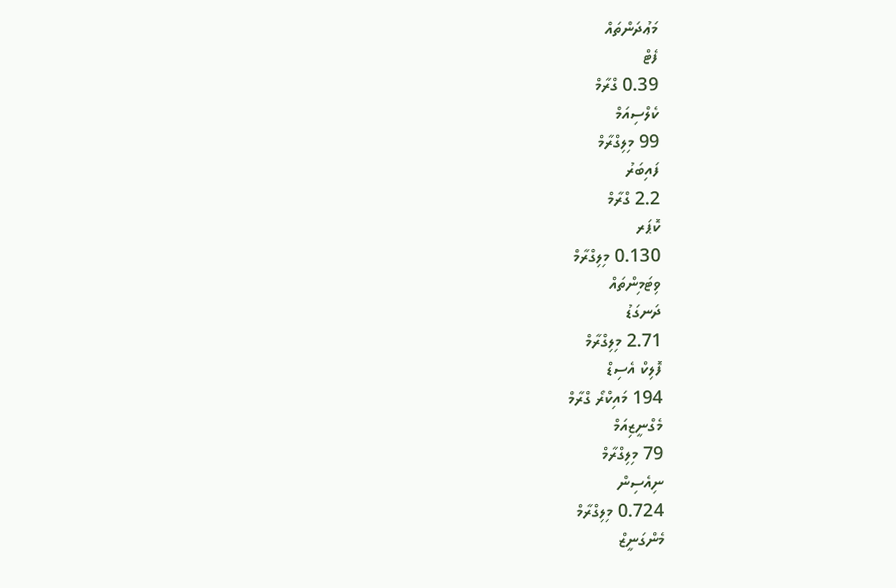މަޢުދަންތައް
ފެޓް
0.39 ގްރާމް
ކެލްސިއަމް
99 މިލިގްރާމް
ފައިބަރު
2.2 ގްރާމް
ކޮޕަރ
0.130 މިލިގްރާމް
ވިޓަމިންތައް
ދަނގަޑު
2.71 މިލިގްރާމް
ފޮލިކް އެސިޑް
194 މައިކްރޯ ގްރާމް
މެގްނީޒިއަމް
79 މިލިގްރާމް
ނިއެސިން
0.724 މިލިގްރާމް
މެންގަނީޒް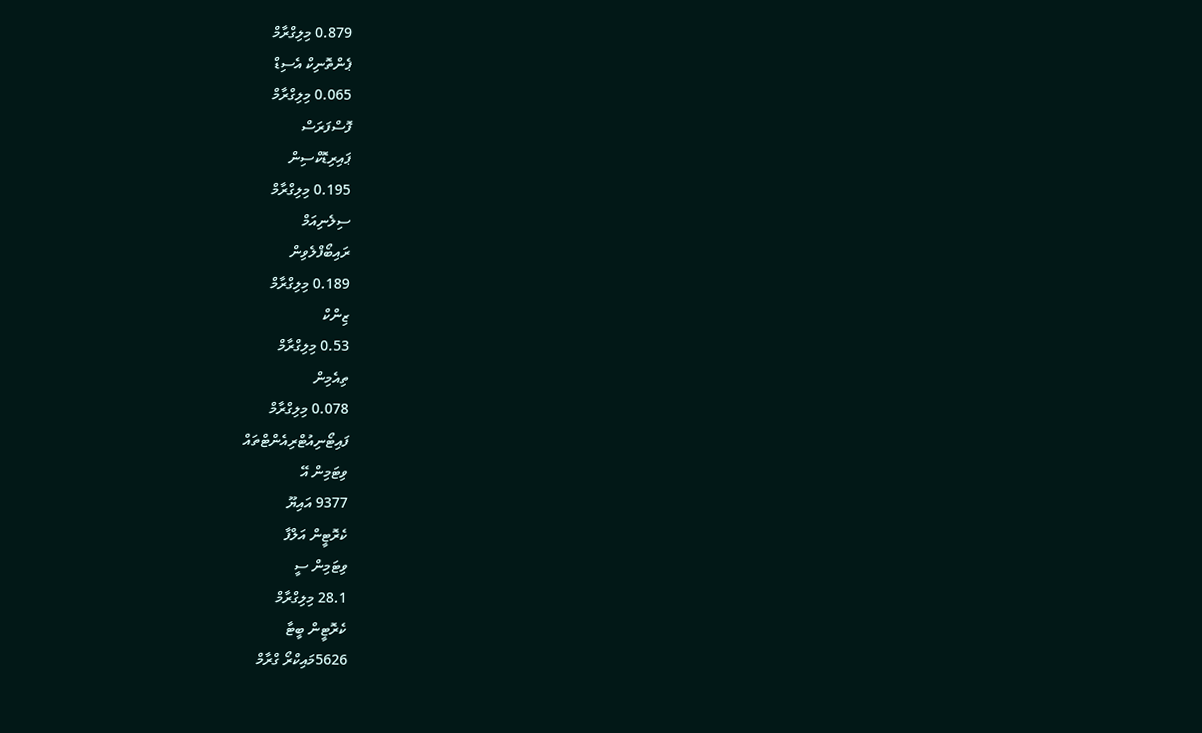0.879 މިލިގްރާމް
ޕެންތޮނިކް އެސިޑް
0.065 މިލިގްރާމް
ފޮސްފަރަސް
ޕައިރިޑޮކްސިން
0.195 މިލިގްރާމް
ސިލެނިއަމް
ރައިބޯފްލެވިން
0.189 މިލިގްރާމް
ޒިންކް
0.53 މިލިގްރާމް
ތިއެމިން
0.078 މިލިގްރާމް
ފައިޓޯނިއުޓްރިއެންޓްތައް
ވިޓަމިން އޭ
9377 އައިޔޫ
ކެރޮޓީން އަލްފާ
ވިޓަމިން ސީ
28.1 މިލިގްރާމް
ކެރޮޓީން ބީޓާ
5626މައިކްރޯ ގްރާމް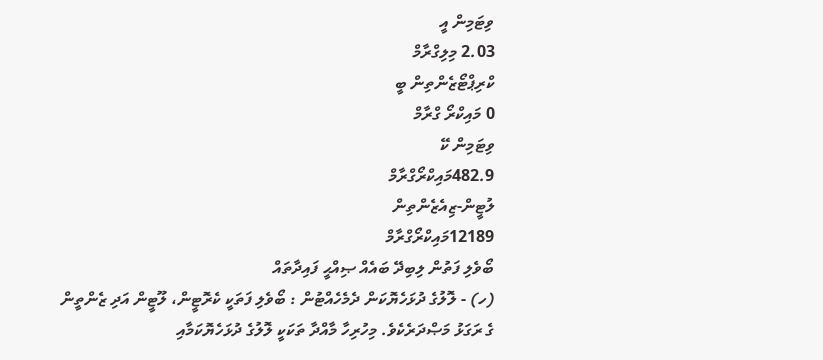ވިޓަމިން އީ
2.03 މިލިގްރާމް
ކްރިޕްޓޯޒެންތިން ބީ
0 މައިކްރޯ ގްރާމް
ވިޓަމިން ކޭ
482.9މައިކްރޯގްރާމް
ލުޓީން-ޒިއެޒެންތިން
12189މައިކްރޯގްރާމް
ބޯވެލި ފަތުން ލިބިދޭ ބައެއް ޞިއްޙީ ފައިދާތައް
(ހ) - ލޮލުގެ ދުޅަހެޔޮކަން ދެމެހެއްޓުން : ބޯވެލި ފަތަކީ ކެރޮޓީން، ލޫޓީން އަދި ޒެންތީން ގެ ރަގަޅު މަޞްދަރެކެވެ. މިހުރިހާ މާއްދާ ތަކަކީ ލޮލުގެ ދުޅަހެޔޮކަމާއި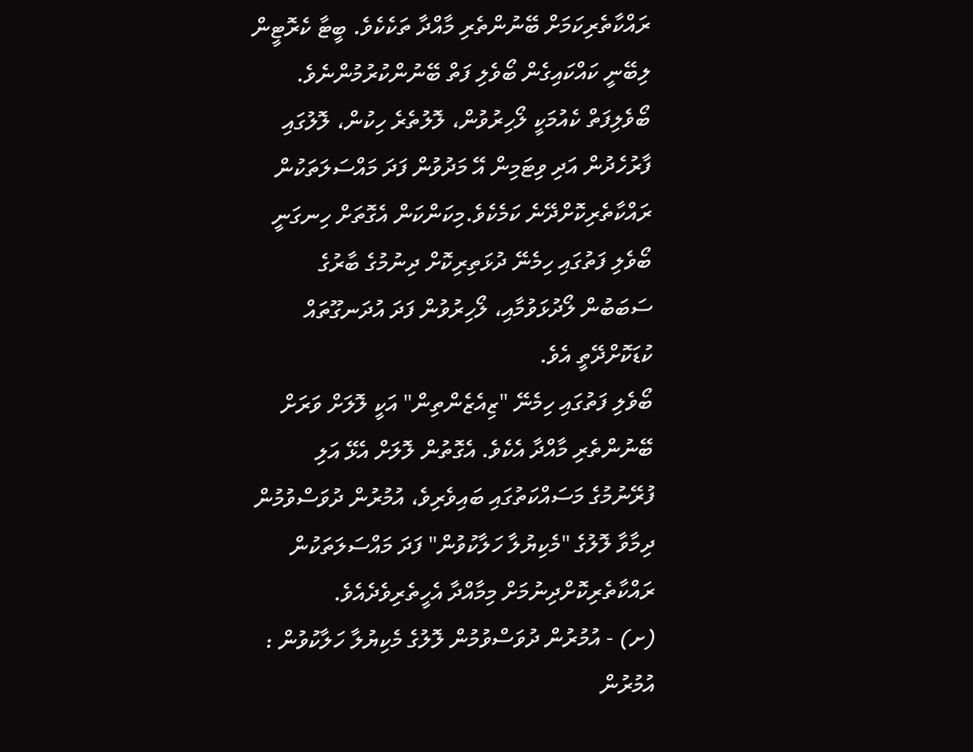ރައްކާތެރިކަމަށް ބޭނުންތެރި މާއްދާ ތަކެކެވެ. ބީޓާ ކެރޮޓީން ލިބޭނީ ކައްކައިގެން ބޯވެލި ފަތް ބޭނުންކުރުމުންނެވެ. ބޯވެލިފަތް ކެއުމަކީ ލޯހިރުވުން، ލޮލުތެރެ ހިކުން، ލޮލުގައި ފާރުހެދުން އަދި ވިޓަމިން އޭ މަދުވުން ފަދަ މައްސަލަތަކުން ރައްކާތެރިކޮށްދޭނެ ކަމެކެވެ.މިކަންކަން އެގޮތަށް ހިނގަނީ ބޯވެލި ފަތުގައި ހިމެނޭ ދުޅަތިރިކޮށް ދިނުމުގެ ބާރުގެ ސަބަބުން ލޯދުޅަވުމާއި، ލޯހިރުވުން ފަދަ އުދަނގޫތައް ކުޑަކޮށްދޭތީ އެވެ.
ބޯވެލި ފަތުގައި ހިމެނޭ "ޒިއެޒެންތިން" އަކީ ލޮލަށް ވަރަށް ބޭނުންތެރި މާއްދާ އެކެވެ. އެގޮތުން ލޮލަށް އެޅޭ އަލި ފުރޭނުމުގެ މަސައްކަތުގައި ބައިވެރިވެ، އުމުރުން ދުވަސްވުމުން ދިމާވާ ލޮލުގެ "މެކިޔުލާ ހަލާކުވުން" ފަދަ މައްސަލަތަކުން ރައްކާތެރިކޮށްދިނުމަށް މިމާއްދާ އެހީތެރިވެދެއެވެ.
(ށ) - އުމުރުން ދުވަސްވުމުން ލޮލުގެ މެކިޔުލާ ހަލާކުވުން : އުމުރުން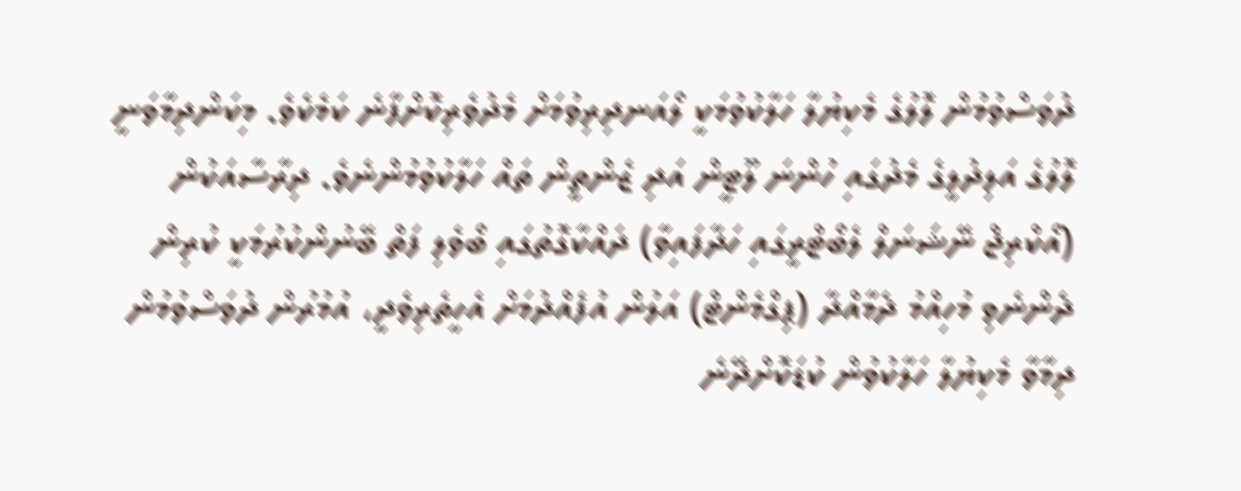ދުވަސްވުމުން ލޮލުގެ މެކިޔުލާ ހަލާކުވުމަކީ ލޯއަނދިރިވުމަށް މެދުވެރިކޮށްފާނެ ކަމެކެވެ. މިކަންދިމާވަނީ ލޮލުގެ އަލިދުލީގެ މެދުގައި ހުންނަ ލޫޓީން އަދި ޒެންތީން ތައް ހަލާކުވުމުންނެވެ. ދިރާސާއަކުން (އޯކްރިޖް ނޭޝަނަލް ލެބޯޓްރީގައި ހަދާފައިވާ) ދައްކާގޮތުގައި ބޯވެލި ފަތް ބޭނުންކުރުމަކީ ކުރިން ދެންނެވި މުހިއްމު ދެމާއްދާ (ޕިގްމެންޓް) އަލުން އުފެއްދުމަށް އެހީތެރިވެދީ، އުމުރުން ދުވަސްވުމުން ދިމާވާ މެކިޔުލާ ހަލާކުވުން ކުޑަކޮށްދޭނެ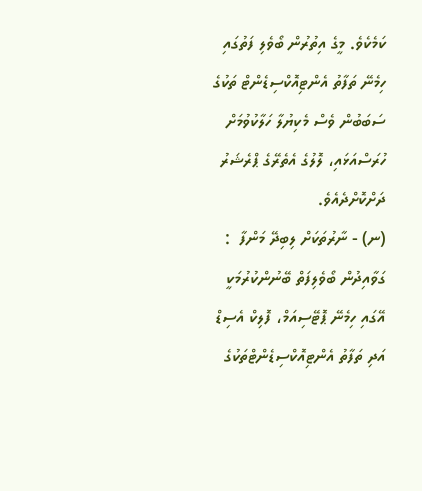ކަމެކެވެ. މީގެ އިތުރުން ބޯވެލި ފަތުގައި ހިމެނޭ ތަފާތު އެންޓިއޮކްސިޑެންޓް ތަކުގެ ސަބަބުން ވެސް މެކިޔުލާ ހަލާކުވުމަށް ހުރަސްއަޅައި، ލޮލުގެ އެތެރޭގެ ޕްރެޝަރު ދަށްކޮށްދެއެވެ.
(ނ) - ނާރުތަކަށް ލިބިދޭ މަންފާ  : ގަވާއިދުން ބޯވެލިފަތް ބޭނުންކުރުމަކީ އޭގައި ހިމެނޭ ޕޮޓޭސިއަމް، ފޮލިކް އެސިޑް އަދި ތަފާތު އެންޓިއޮކްސިޑެންޓްތަކުގެ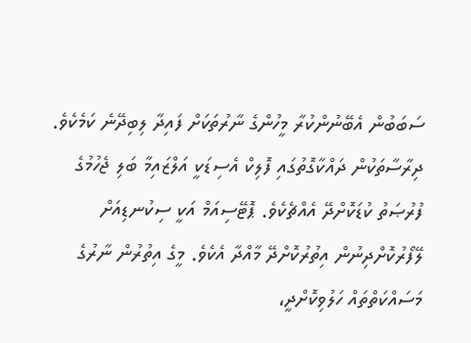ސަބަބުން އެބޭނުންކުރާ މީހުންގެ ނާރުތަކަށް ފައިދާ ލިބިދޭނެ ކަމެކެވެ. ދިރާސާތަކުން ދައްކާގޮތުގައި ފޮލިކް އެސިޑަކީ އަލްޒައިމާ ބަލި ޖެހުމުގެ ފުރުޞަތު ކުޑަކޮށްދޭ އެއްޗެކެވެ. ޕޮޓޭސިއަމް އަކީ ސިކުނޑިއަށް ލޭފޯރުކޮށްދިނުން އިތުރުކޮށްދޭ މާއްދާ އެކެވެ. މީގެ އިތުރުން ނާރުގެ މަސައްކަތްތައް ހަލުވިކޮށްދީ،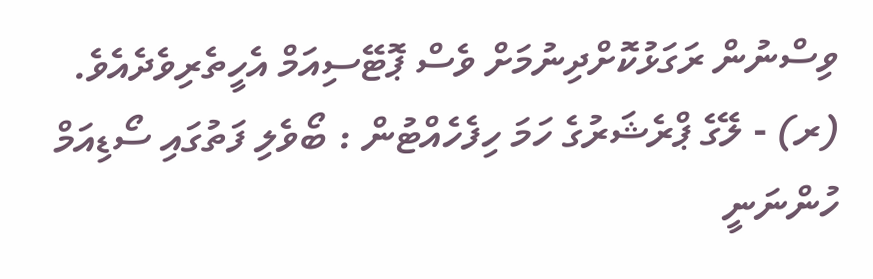ވިސްނުން ރަގަޅުކޮށްދިނުމަށް ވެސް ޕޮޓޭސިއަމް އެހީތެރިވެދެއެވެ.
(ރ) - ލޭގެ ޕްރެޝަރުގެ ހަމަ ހިފެހެއްޓުން : ބޯވެލި ފަތުގައި ސޯޑިއަމް ހުންނަނީ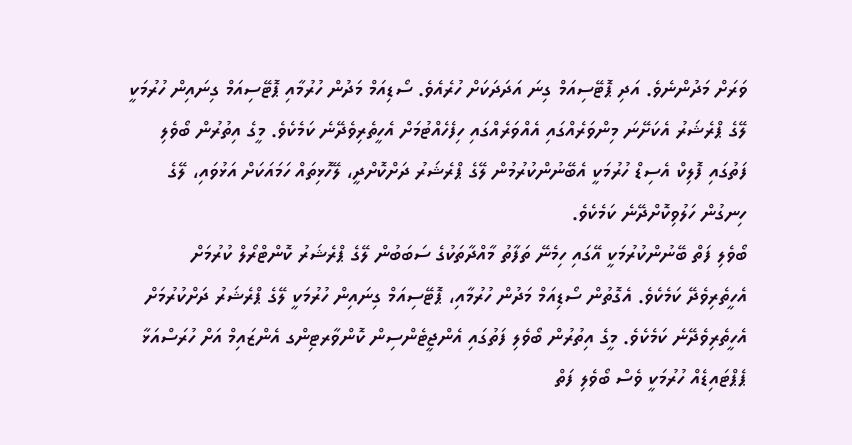ވަރަށް މަދުންނެވެ. އަދި ޕޮޓޭސިއަމް ގިނަ އަދަދަކަށް ހުރެއެވެ. ސޯޑިއަމް މަދުން ހުރުމާއި ޕޮޓޭސިއަމް ގިނައިން ހުރުމަކީ ލޭގެ ޕްރެޝަރު އެކަށޭނަ މިންވަރެއްގައި އެއްވަރެއްގައި ހިފެހެއްޓުމަށް އެހީތެރިވެދޭނެ ކަމެކެވެ. މީގެ އިތުރުން ބޯވެލި ފަތުގައި ފޮލިކް އެސިޑް ހުރުމަކީ އެބޭނުންކުރުމުން ލޭގެ ޕްރެޝަރު ދަށްކޮށްދީ، ލޭހޮޅިތައް ހަމައަކަށް އަޅުވައި، ލޭގެ ހިނގުން ހަލުވިކޮށްދޭނެ ކަމެކެވެ.
ބޯވެލި ފަތް ބޭނުންކުރުމަކީ އޭގައި ހިމެނޭ ތަފާތު މާއްދާތަކުގެ ސަބަބުން ލޭގެ ޕްރެޝަރު ކޮންޓްރޯލް ކުރުމަށް އެހީތެރިވެދޭ ކަމެކެވެ. އެގޮތުން ސޯޑިއަމް މަދުން ހުރުމާއި، ޕޮޓޭސިއަމް ގިނައިން ހުރުމަކީ ލޭގެ ޕްރެޝަރު ދަށްކުރުމަށް އެހީތެރިވެދޭނެ ކަމެކެވެ. މީގެ އިތުރުން ބޯވެލި ފަތުގައި އެންޖީޓެންސިން ކޮންވާރޓިންގ އެންޒައިމް އަށް ހުރަސްއަޅާ ޕެޕްޓައިޑެއް ހުރުމަކީ ވެސް ބޯވެލި ފަތް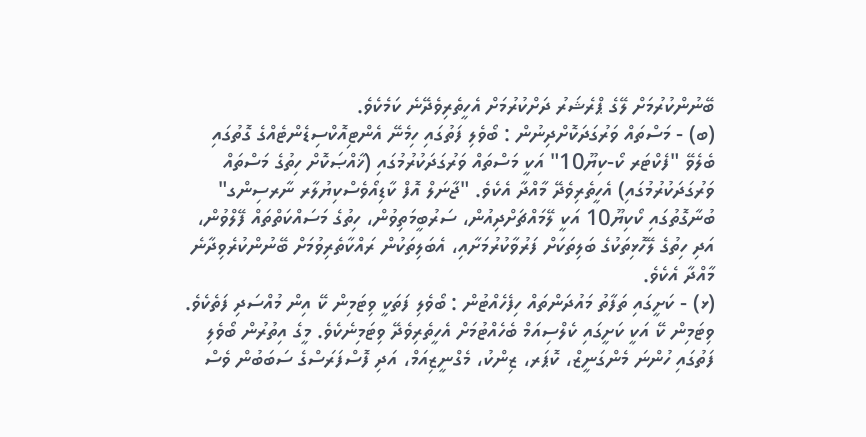ބޭނުންކުރުމަށް ލޭގެ ޕްރެޝަރު ދަށްކުރުމަށް އެހީތެރިވެދޭނެ ކަމެކެވެ.
(ބ) - މަސްތައް ވަރުގަދަކޮށްދިނުން : ބޯވެލި ފަތުގައި ހިމެނޭ އެންޓިއޮކްސިޑެންޓެއްގެ ގޮތުގައި ބެލެވޭ "ފެކްޓަރ ކޯ-ކިޔޫ10" އަކީ މަސްތައް ވަރުގަދަކުރުމުގައި (ޚާއްޞަކޮށް ހިތުގެ މަސްތައް ވަރުގަދަކުރުމުގައި) އެހީތެރިވެދޭ މާއްދާ އެކެވެ. "ޖާނަލް އޮފް ކާޑިއޯވެސްކިޔުލާރ ނާރސިންގ" ބުނާގޮތުގައި ކޯކިޔޫ10 އަކީ ލޭމައްޗަށްދިއުން، ސަރުބީމަތިވުން، ހިތުގެ މަސައްކަތްތައް ފޭލްވުން، އަދި ހިތުގެ ލޭހޮޅިތަކުގެ ބަލިތަކަށް ފަރުވާކުރުމަށާއި، އެބަލިތަކުން ރައްކާތެރިވުމަށް ބޭނުންކުރެވިދާނެ މާއްދާ އެކެވެ.
(ޅ) - ކަށީގައި ތަފާތު މައުދަންތައް ހިފެހެއްޓުން : ބޯވެލި ފަތަކީ ވިޓަމިން ކޭ އިން މުއްސަދި ފަތެކެވެ. ވިޓަމިން ކޭ އަކީ ކަށީގައި ކެލްސިއަމް ބެހެއްޓުމަށް އެހީތެރިވެދޭ ވިޓަމިނެކެވެ. މީގެ އިތުރުން ބޯވެލި ފަތުގައި ހުންނަ މެންގަނީޒް، ކޮޕަރ، ޒިންކު، މެގްނީޒިއަމް، އަދި ފޮސްފަރަސްގެ ސަބަބުން ވެސް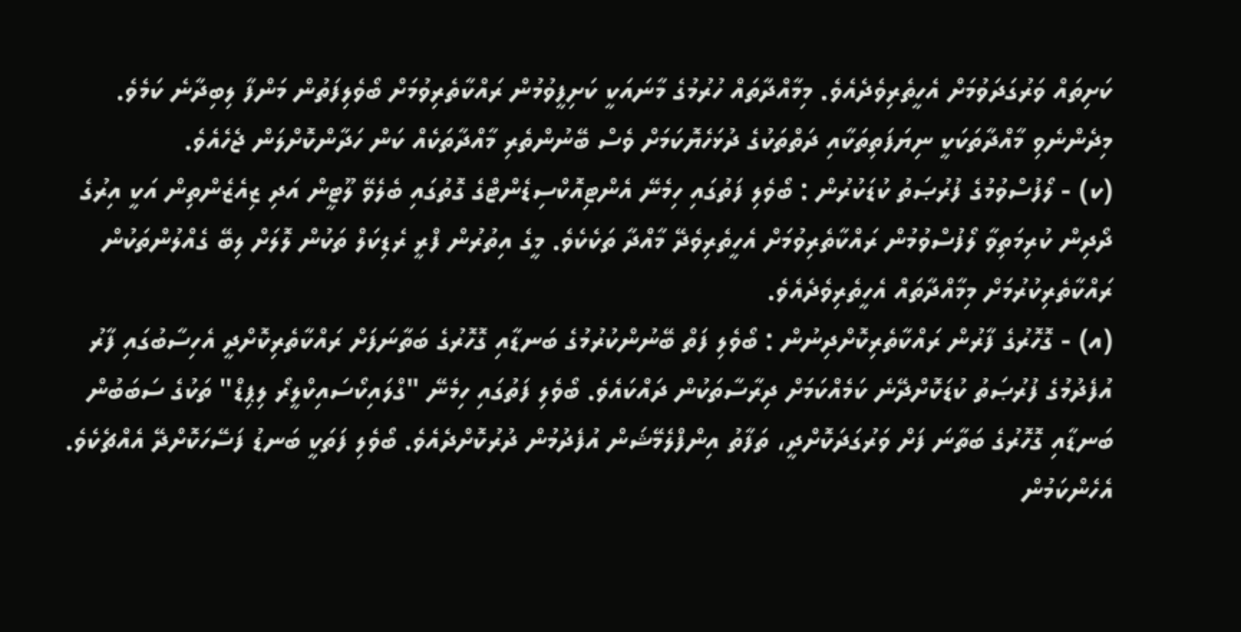ކަށިތައް ވަރުގަދަވުމަށް އެހީތެރިވެދެއެވެ. މިމާއްދާތައް ހުރުމުގެ މާނައަކީ ކަށިފީވުމުން ރައްކާތެރިވުމަށް ބޯވެލިފަތުން މަންފާ ލިބިދާނެ ކަމެވެ. މިދެންނެވި މާއްދާތަކަކީ ނިޔަފަތިތަކާއި ދަތްތަކުގެ ދުޅަހެޔޮކަމަށް ވެސް ބޭނުންތެރި މާއްދާތަކެއް ކަން ހަދާންކޮށްލަން ޖެހެއެވެ.
(ކ) - ލޯފުސްވުމުގެ ފުރުޞަތު ކުޑަކުރުން : ބޯވެލި ފަތުގައި ހިމެނޭ އެންޓިއޮކްސިޑެންޓްގެ ގޮތުގައި ބެލެވޭ ލޫޓީން އަދި ޒިއެޒެންތިން އަކީ އިރުގެ ދޯދިން ކުރިމަތިވާ ލޯފުސްވުމުން ރައްކާތެރިވުމަށް އެހީތެރިވެދޭ މާއްދާ ތަކެކެވެ. މީގެ އިތުރުން ފްރީ ރެޑިކަލް ތަކުން ލޮލަށް ލިބޭ ގެއްލުންތަކުން ރައްކާތެރިކުރުމަށް މިމާއްދާތައް އެހީތެރިވެދެއެވެ.
(އ) - ގޮހޮރުގެ ފާރުން ރައްކާތެރިކޮށްދިނުން : ބޯވެލި ފަތް ބޭނުންކުރުމުގެ ބަނޑާއި ގޮހޮރުގެ ބަތާނަފަށް ރައްކާތެރިކޮށްދީ އެހިސާބުގައި ފާރު އުފެދުމުގެ ފުރުޞަތު ކުޑަކޮށްދޭނެ ކަމެއްކަމަށް ދިރާސާތަކުން ދައްކައެވެ. ބޯވެލި ފަތުގައި ހިމެނޭ "ގްލައިކޯސައިކްލީރޯ ލިޕިޑް" ތަކުގެ ސަބަބުން ބަނޑާއި ގޮހޮރުގެ ބަތާނަ ފަށް ވަރުގަދަކޮށްދީ، ތަފާތު އިންފްލެމޭޝަން އުފެދުމުން ދުރުކޮށްދެއެވެ. ބޯވެލި ފަތަކީ ބަނޑު ފަސޭހަކޮށްދޭ އެއްޗެކެވެ. އެހެންކަމުން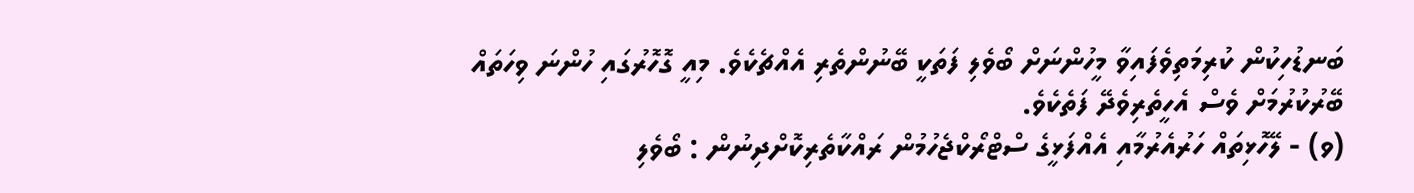ބަނޑުހިކުން ކުރިމަތިވެފައިވާ މީހުންނަށް ބޯވެލި ފަތަކީ ބޭނުންތެރި އެއްޗެކެވެ. މިއީ ގޮހޮރުގައި ހުންނަ ވިހަތައް ބޭރުކުރުމަށް ވެސް އެހީތެރިވެދޭ ފަތެކެވެ.
(ވ) - ލޭހޮޅިތައް ހަރުއެރުމާއި އެއްފަޅީގެ ސްޓްރޯކްޖެހުމުން ރައްކާތެރިކޮށްދިނުން : ބޯވެލި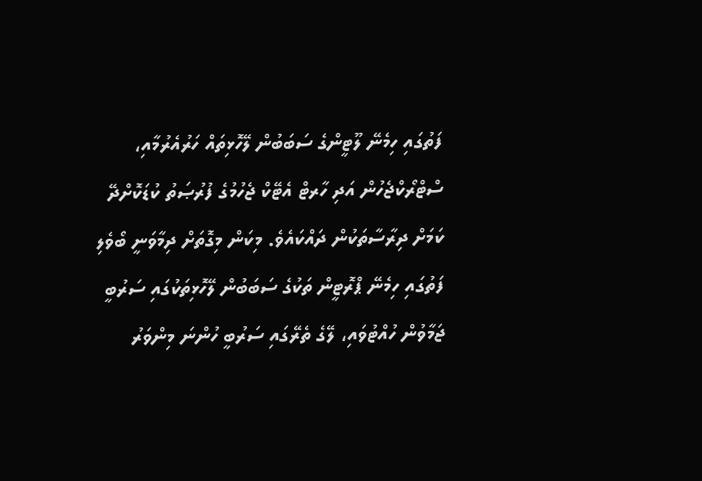ފަތުގައި ހިމެނޭ ލޫޓީންގެ ސަބަބުން ލޭހޮޅިތައް ހަރުއެރުމާއި، ސްޓްރޯކްޖެހުން އަދި ހާރޓް އެޓޭކް ޖެހުމުގެ ފުރުޞަތު ކުޑަކޮށްދޭ ކަމަށް ދިރާސާތަކުން ދައްކައެވެ. މިކަން މިގޮތަށް ދިމާވަނީ ބޯވެލި ފަތުގައި ހިމެނޭ ޕްރޮޓީން ތަކުގެ ސަބަބުން ލޭހޮޅިތަކުގައި ސަރުބީ ޖަމާވުން ހުއްޓުވައި، ލޭގެ ތެރޭގައި ސަރުބީ ހުންނަ މިންވަރު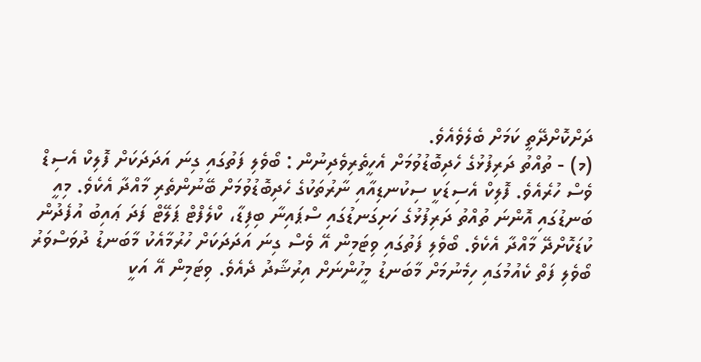ދަށްކޮށްދޭތީ ކަމަށް ބެލެވެއެވެ.
(މ) - ތުއްތު ދަރިފުޅުގެ ހެދިބޮޑުވުމަށް އެހީތެރިވެދިނުން : ބޯވެލި ފަތުގައި ގިނަ އަދަދަކަށް ފޮލިކް އެސިޑް ވެސް ހުރެއެވެ. ފޮލިކް އެސިޑަކީ ސިކުނޑިއާއި ނާރުތަކުގެ ހެދިބޮޑުވުމަށް ބޭނުންތެރި މާއްދާ އެކެވެ. މިއީ ބަނޑުގައި އޮންނަ ތުއްތު ދަރިފުޅުގެ ހަށިގަނޑުގައި ސްޕައިނާ ބިފިޑާ، ކްލެފްޓް ޕަލޭޓް ފަދަ ޢައިބު އުފެދުން ކުޑަކޮށްދޭ މާއްދާ އެކެވެ. ބޯވެލި ފަތުގައި ވިޓަމިން އޭ ވެސް ގިނަ އަދަދަކަށް ހުރުމާއެކު މާބަނޑު ދުވަސްވަރު ބޯވެލި ފަތް ކެއުމުގައި ހިމެނުމަށް މާބަނޑު މީހުންނަށް އިރުޝާދު ދެއެވެ. ވިޓަމިން އޭ އަކީ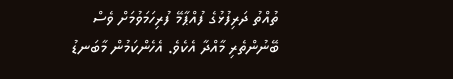ތުއްތު ދަރިފުޅުގެ ފުއްޕާމޭ ފުރިހަމަވުމަށް ވެސް ބޭނުންތެރި މާއްދާ އެކެވެ. އެހެންކަމުން މާބަނޑު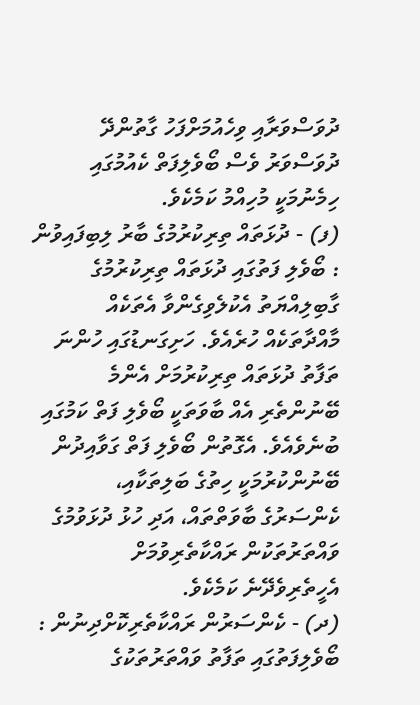ދުވަސްވަރާއި ވިހެއުމަށްފަހު ގާތުންދޭ ދުވަސްވަރު ވެސް ބޯވެލިފަތް ކެއުމުގައި ހިމެނުމަކީ މުހިއްމު ކަމެކެވެ.
(ފ) - ދުޅަތައް ތިރިކުރުމުގެ ބާރު ލިބިފައިވުން : ބޯވެލި ފަތުގައި ދުޅަތައް ތިރިކުރުމުގެ ގާބިލިއްޔަތު އެކުލެވިގެންވާ އެތަކެއް މާއްދާތަކެއް ހުރެއެވެ. ހަށިގަނޑުގައި ހުންނަ ތަފާތު ދުޅަތައް ތިރިކުރުމަށް އެންމެ ބޭނުންތެރި އެއް ބާވަތަކީ ބޯވެލި ފަތް ކަމުގައި ބުނެވެއެވެ. އެގޮތުން ބޯވެލި ފަތް ގަވާއިދުން ބޭނުންކުރުމަކީ ހިތުގެ ބަލިތަކާއި، ކެންސަރުގެ ބާވަތްތައް، އަދި ހުޅު ދުޅަވުމުގެ ވައްތަރުތަކުން ރައްކާތެރިވުމަށް އެހީތެރިވެދޭނެ ކަމެކެވެ.
(ދ) - ކެންސަރުން ރައްކާތެރިކޮށްދިނުން : ބޯވެލިފަތުގައި ތަފާތު ވައްތަރުތަކުގެ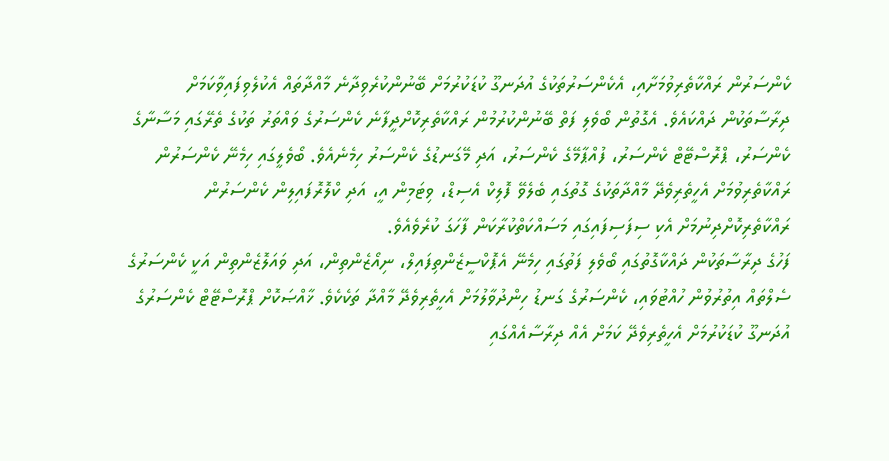ކެންސަރުން ރައްކާތެރިވުމަށާއި، އެކެންސަރުތަކުގެ އުދަނގޫ ކުޑަކުރުމަށް ބޭނުންކުރެވިދާނެ މާއްދާތައް އެކުލެވިފައިވާކަމަށް ދިރާސާތަކުން ދައްކައެވެ. އެގޮތުން ބޯވެލި ފަތް ބޭނުންކުރުމުން ރައްކާތެރިކޮށްދީފާނެ ކެންސަރުގެ ވައްތަރު ތަކުގެ ތެރޭގައި މަސާނާގެ ކެންސަރު، ޕްރޮސްޓޭޓް ކެންސަރު، ފުއްޕާމޭގެ ކެންސަރު، އަދި މޭގަނޑުގެ ކެންސަރު ހިމެނެއެވެ. ބޯވެލީގައި ހިމެނޭ ކެންސަރުން ރައްކާތެރިވުމަށް އެހީތެރިވެދޭ މާއްދާތަކުގެ ގޮތުގައި ބެލެވޭ ފޮލިކް އެސިޑް، ވިޓަމިން އީ، އަދި ކްލޮރޮފައިލިން ކެންސަރުން ރައްކާތެރިކޮށްދިނުމަށް އެކި ސިފަސިފައިގައި މަސައްކަތްކުރާކަން ފާހަގަ ކުރެވެއެވެ.
ފަހުގެ ދިރާސާތަކުން ދައްކާގޮތުގައި ބޯވެލި ފަތުގައި ހިމެނޭ އެޕޮކްސީޒެންތިފައިލް، ނިއޯޒެންތިން، އަދި ވައަލޮޒެންތިން އަކީ ކެންސަރުގެ ސެލްތައް އިތުރުވުން ހުއްޓުވައި، ކެންސަރުގެ ގަނޑު ހިންދުވާލުމަށް އެހީތެރިވެދޭ މާއްދާ ތަކެކެވެ. ޚާއްޞަކޮށް ޕްރޮސްޓޭޓް ކެންސަރުގެ އުދަނގޫ ކުޑަކުރުމަށް އެހީތެރިވެދޭ ކަމަށް އެއް ދިރާސާއެއްގައި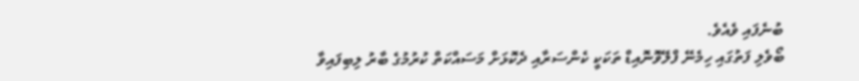ބުނެފައި ވެއެވެ.
ބޯވެލި ފަތުގައި ހިމެނޭ ފްލޭވޮނޮއިޑް ތަކަކީ ކެންސަރާއި ދެކޮޅަށް މަސައްކަތް ކުރުމުގެ ބާރު ލިބިފައިވާ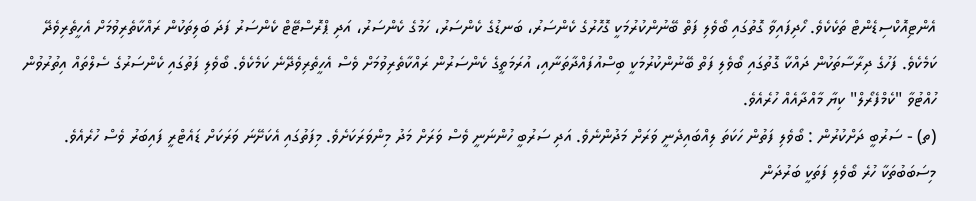އެންޓިއޮކްސިޑެންޓް ތަކެކެވެ. ހޯދިފައިވާ ގޮތުގައި ބޯވެލި ފަތް ބޭނުންކުރުމަކީ ގޮހޮރުގެ ކެންސަރު، ބަނޑުގެ ކެންސަރު، ހަމުގެ ކެންސަރު، އަދި ޕްރޮސްޓޭޓް ކެންސަރު ފަދަ ބަލިތަކުން ރައްކާތެރިވުމަށް އެހީތެރިވެދޭ ކަމެކެވެ. ފަހުގެ ދިރާސާތަކުން ދައްކާ ގޮތުގައި ބޯވެލި ފަތް ބޭނުންކުރުމަކީ ބިސްއުފައްދާތަނާއި، އުރަމަތީގެ ކެންސަރުން ރައްކާތެރިވުމަށް ވެސް އެހީތެރިވެދޭނެ ކަމެކެވެ. ބޯވެލި ފަތުގައި ކެންސަރުގެ ސެލްތައް އިތުރުވުން ހުއްޓުވާ "ކެމްފެރޯލް" ކިޔާ މާއްދާއެއް ހުރެއެވެ.
(ތ) - ސަރުބީ ދަށްކުރުން : ބޯވެލި ފަތުން ހަކަތަ ލިއްބައިދެނީ ވަރަށް މަދުންނެވެ. އަދި ސަރުބީ ހުންނަނީ ވެސް ވަރަށް މަދު މިންވަރަކަށެވެ. މިފަތުގައި އެކަށޭނަ ވަރަކަށް ޑައެޓްރީ ފައިބަރު ވެސް ހުރެއެވެ. މިސަބަބުތަކާ ހުރެ ބޯވެލި ފަތަކީ ބަރުދަން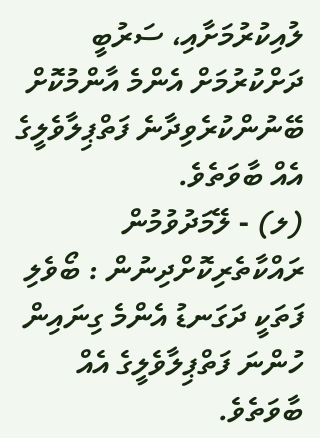ލުއިކުރުމަށާއި، ސަރުބީ ދަށްކުރުމަށް އެންމެ އާންމުކޮށް ބޭނުންކުރެވިދާނެ ފަތްޕިލާވެލީގެ އެއް ބާވަތެވެ.
(ލ) - ލޭމަދުވުމުން ރައްކާތެރިކޮށްދިނުން : ބޯވެލި ފަތަކީ ދަގަނޑު އެންމެ ގިނައިން ހުންނަ ފަތްޕިލާވެލީގެ އެއް ބާވަތެވެ.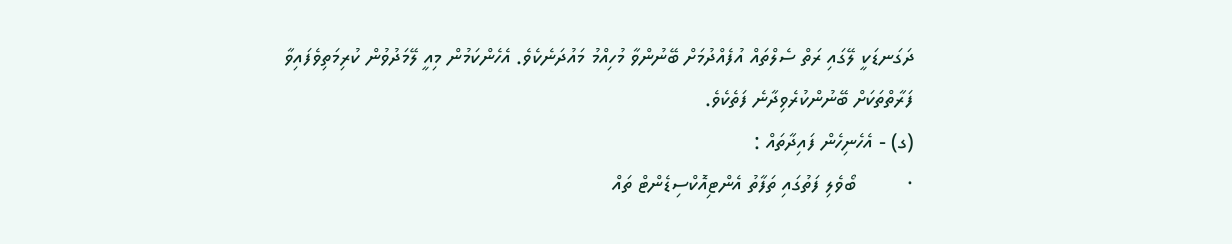ދަގަނޑަކީ ލޭގައި ރަތް ސެލްތައް އުފެއްދުމަށް ބޭނުންވާ މުހިއްމު މައުދަނެކެވެ. އެހެންކަމުން މިއީ ލޭމަދުވުން ކުރިމަތިވެފައިވާ ފަރާތްތަކަށް ބޭނުންކުރެވިދާނެ ފަތެކެވެ.
(ގ) - އެހެނިހެން ފައިދާތައް :
·         ބޯވެލި ފަތުގައި ތަފާތު އެންޓިއޮކްސިޑެންޓް ތައް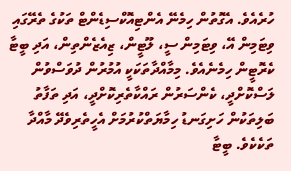ހުރެއެވެ. އެގޮތުން ހިމެނޭ އެންޓިއޮކްސިޑެންޓް ތަކުގެ ތެރޭގައި ވިޓަމިން އޭ، ވިޓަމިން ސީ، ލޫޓީން، ޒިއެޒެންތިން، އަދި ބީޓާ ކެރޮޓީން ހިމެނެއެވެ. މިމާއްދާތަކަކީ އުމުރުން ދުވަސްވުން ލަސްކޮށްދީ، ކެންސަރުން ރައްކާތެރިކޮށްދީ، އަދި ތަފާތު ބަލިތަކުން ހަށިގަނޑު ހިމާޔަތްކުރުމަށް އެހީތެރިވެދޭ މާއްދާ ތަކެކެވެ. ބީޓާ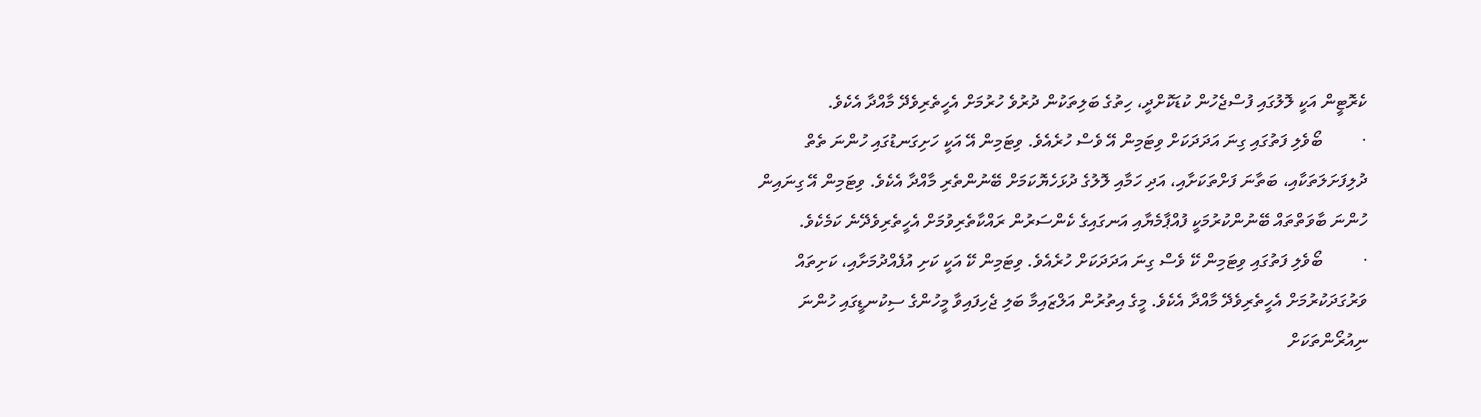ކެރޮޓީން އަކީ ލޮލުގައި ފުސްޖެހުން ކުޑަކޮށްދީ، ހިތުގެ ބަލިތަކުން ދުރުވެ ހުރުމަށް އެހީތެރިވެދޭ މާއްދާ އެކެވެ.
·         ބޯވެލި ފަތުގައި ގިނަ އަދަދަކަށް ވިޓަމިން އޭ ވެސް ހުރެއެވެ. ވިޓަމިން އޭ އަކީ ހަށިގަނޑުގައި ހުންނަ ތެތް ދުލިފަށަލަތަކާއި، ބަތާނަ ފަށްތަކަށާއި، އަދި ހަމާއި ލޮލުގެ ދުޅަހެޔޮކަމަށް ބޭނުންތެރި މާއްދާ އެކެވެ. ވިޓަމިން އޭ ގިނައިން ހުންނަ ބާވަތްތައް ބޭނުންކުރުމަކީ ފުއްޕާމެޔާއި އަނގައިގެ ކެންސަރުން ރައްކާތެރިވުމަށް އެހީތެރިވެދޭނެ ކަމެކެވެ.
·         ބޯވެލި ފަތުގައި ވިޓަމިން ކޭ ވެސް ގިނަ އަދަދަކަށް ހުރެއެވެ. ވިޓަމިން ކޭ އަކީ ކަށި އުފެއްދުމަށާއި، ކަށިތައް ވަރުގަދަކުރުމަށް އެހީތެރިވެދޭ މާއްދާ އެކެވެ. މީގެ އިތުރުން އަލްޒައިމާ ބަލި ޖެހިފައިވާ މީހުންގެ ސިކުނޑީގައި ހުންނަ ނިއުރޯންތަކަށް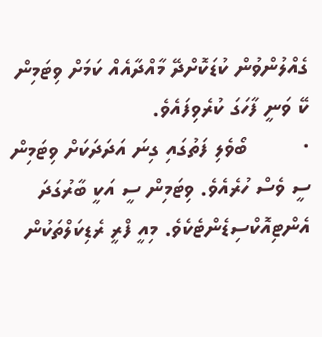ގެއްލުންވުން ކުޑަކޮށްދޭ މާއްދާއެއް ކަމަށް ވިޓަމިން ކޭ ވަނީ ފާހަގަ ކުރެވިފައެވެ.
·         ބޯވެލި ފަތުގައި ގިނަ އަދަދަކަށް ވިޓަމިން ސީ ވެސް ހުރެއެވެ. ވިޓަމިން ސީ އަކީ ބާރުގަދަ އެންޓިއޮކްސިޑެންޓެކެވެ. މިއީ ފްރީ ރެޑިކަލްތަކުން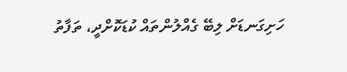ހަށިގަނޑަށް ލިބޭ ގެއްލުންތައް ކުޑަކޮށްދީ، ތަފާތު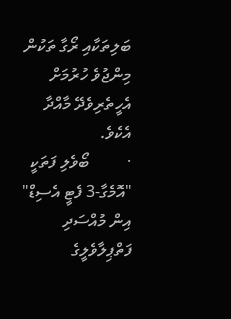ބަލިތަކާއި ރޯގާ ތަކުން މިންޖުވެ ހުރުމަށް އެހީތެރިވެދޭ މާއްދާ އެކެވެ.
·         ބޯވެލި ފަތަކީ "އޮމެގާ-3 ފެޓީ އެސިޑް" އިން މުއްސަދި ފަތްޕިލާވެލީގެ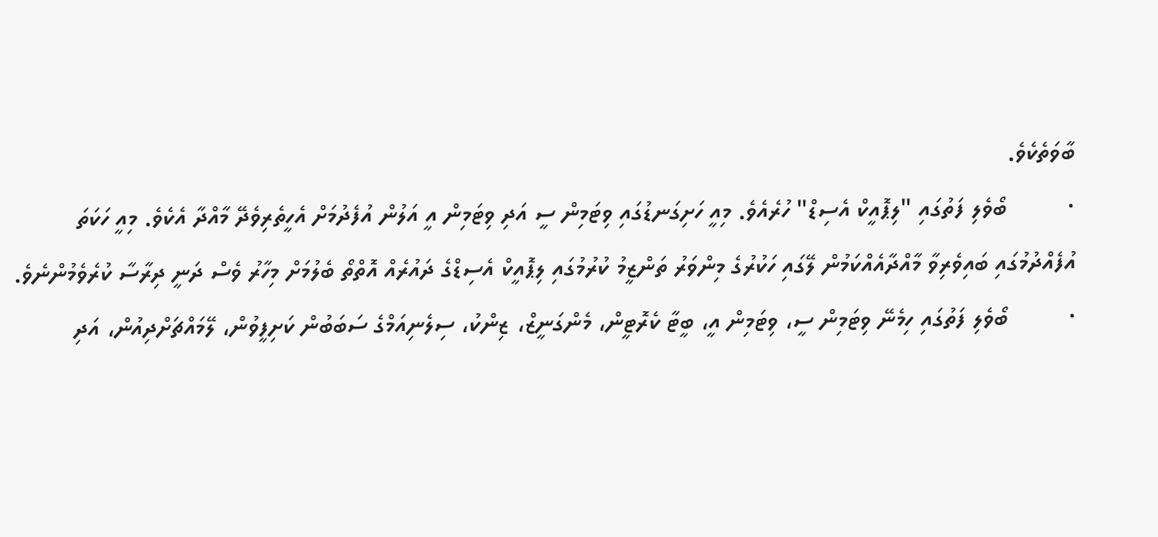ބާވަތެކެވެ.
·         ބޯވެލި ފަތުގައި "ލިޕޮއީކް އެސިޑް" ހުރެއެވެ. މިއީ ހަށިގަނޑުގައި ވިޓަމިން ސީ އަދި ވިޓަމިން އީ އަލުން އުފެދުމަށް އެހީތެރިވެދޭ މާއްދާ އެކެވެ. މިއީ ހަކަތަ އުފެއްދުމުގައި ބައިވެރިވާ މާއްދާއެއްކަމުން ލޭގައި ހަކުރުގެ މިންވަރު ތަންޒީމު ކުރުމުގައި ލިޕޮއީކް އެސިޑްގެ ދައުރެއް އޮތްތޯ ބެލުމަށް މިހާރު ވެސް ދަނީ ދިރާސާ ކުރެވެމުންނެވެ.
·         ބޯވެލި ފަތުގައި ހިމެނޭ ވިޓަމިން ސީ، ވިޓަމިން އީ، ބީޓާ ކެރޮޓީން، މެންގަނީޒް، ޒިންކު، ސިލެނިއަމްގެ ސަބަބުން ކަށިފީވުން، ލޭމައްޗަށްދިއުން، އަދި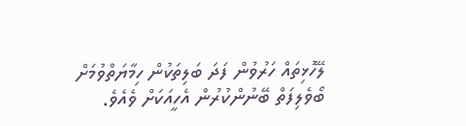ލޭހޮޅިތައް ހަރުވުން ފަދަ ބަލިތަކުން ހިމާޔަތްވުމަށް ބޯވެލިފަތް ބޭނުންކުރުން އެހީއަކަށް ވެއެވެ.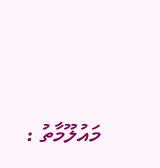މައުލޫމާތު :